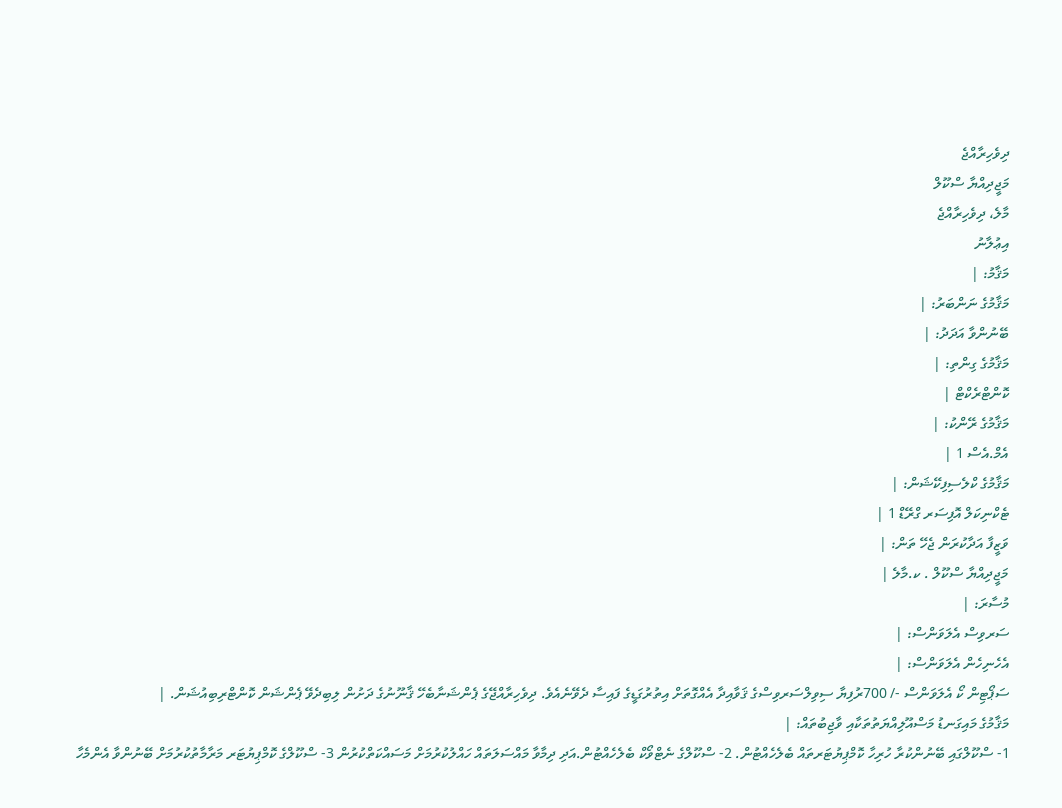ދިވެހިރާއްޖެ
މަޖީދިއްޔާ ސްކޫލް
މާލެ، ދިވެހިރާއްޖެ
އިޢުލާނު
މަޤާމު: |
މަޤާމުގެ ނަންބަރު: |
ބޭނުންވާ އަދަދު: |
މަޤާމުގެ ގިންތި: |
ކޮންޓްރެކްޓް |
މަޤާމުގެ ރޭންކު: |
އެމް.އެސް 1 |
މަޤާމުގެ ކްލެސިފިކޭޝަން: |
ޓެކްނިކަލް އޮފިސަރ ގްރޭޑް 1 |
ވަޒީފާ އަދާކުރަން ޖެހޭ ތަން: |
މަޖީދިއްޔާ ސްކޫލް . ކ.މާލެ |
މުސާރަ: |
ސަރވިސް އެލަވަންސް: |
އެހެނިހެން އެލަވަންސް: |
ސަޕޯޓިން ކޯ އެލަވަންސް -/ 700ރުފިޔާ ސިވިލްސަރވިސްގެ ޤަވާއިދާ އެއްގޮތަށް އިތުރުގަޑީގެ ފައިސާ ދެވޭނެއެވެ. ދިވެހިރާއްޖޭގެ ޕެންޝަނާބެހޭ ޤާނޫނުގެ ދަށުން ލިބިދެވޭ ޕެންޝަން ކޮންޓްރިބިއުޝަން. |
މަޤާމުގެ މައިގަނޑު މަސްއޫލިއްޔަތުތަކާއި ވާޖިބުތައް: |
1- ސްކޫލްގައި ބޭނުންކުރާ ހުރިހާ ކޮމްޕިޔުޓަރތައް ބެލެހެއްޓުން. 2- ސްކޫލްގެ ނެޓްވޯކް ބެލެހެއްޓުން.އަދި ދިމާވާ މައްސަލަތައް ހައްލުކުރުމަށް މަސައްކަތްކުރުން 3- ސްކޫލްގެ ކޮމްޕިޔުޓަރ މަރާމާތުކުރުމަށް ބޭނުންވާ އެންމެހާ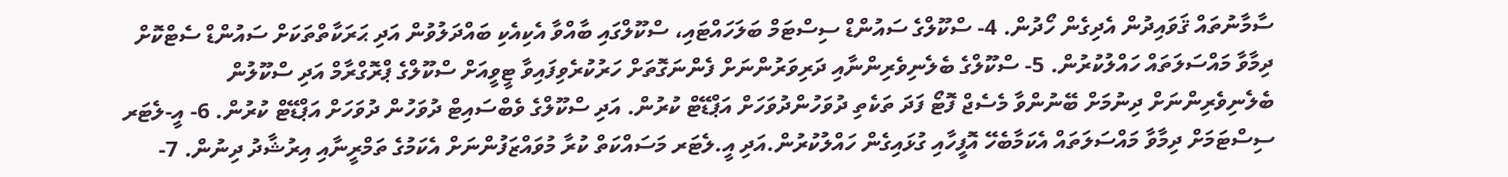ސާމާނުތައް ޤަވައިދުން އެދިގެން ހޯދުން. 4- ސްކޫލްގެ ސައުންޑް ސިސްޓަމް ބަލަހައްޓައި، ސްކޫލްގައި ބާއްވާ އެކިއެކި ބައްދަލުވުން އަދި ޙަރަކާތްތަކަށް ސައުންޑް ސެޓްކޮށް ދިމާވާ މައްސަލަތައް ހައްލުކުރުން. 5- ސްކޫލްގެ ބެލެނިވެރިންނާއި ދަރިވަރުންނަށް ފެންނަގޮތަށް ހަރުކުރެވިފައިވާ ޓީވީއަށް ސްކޫލްގެ ޕްރޮގްރާމް އަދި ސްކޫލުން ބެލެނިވެރިންނަށް ދިނުމަށް ބޭނުންވާ މެސެޖް ފޮޓޯ ފަދަ ތަކެތި ދުވަހުންދުވަހަށް އަޕްޑޭޓް ކުރުން. އަދި ސްކޫލްގެ ވެބްސައިޓް ދުވަހުން ދުވަހަށް އަޕްޑޭޓް ކުރުން. 6- އީ-ލެޓަރ ސިސްޓަމަށް ދިމާވާ މައްސަލަތައް އެކަމާބެހޭ އޮފީހާއި ގުޅައިގެން ހައްލުކުރުން.އަދި އީ.ލެޓަރ މަސައްކަތް ކުރާ މުވައްޒަފުންނަށް އެކަމުގެ ތަމްރީނާއި އިރުޝާދު ދިނުން. 7-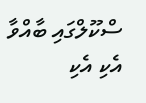ސްކޫލްގައި ބާއްވާ އެކި އެކި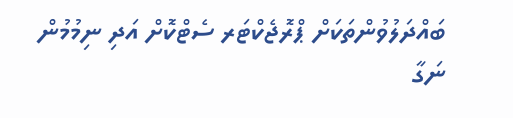ބައްދަލުވުންތަކަށް ޕްރޮޖެކްޓަރ ސެޓްކޮށް އަދި ނިމުމުން ނަގާ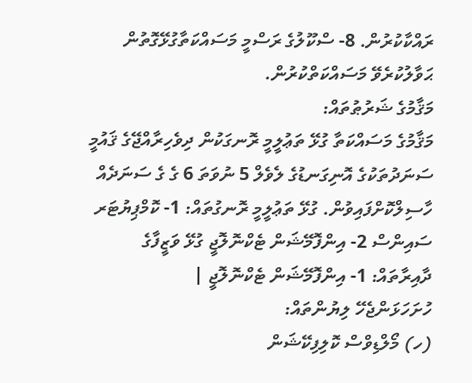ރައްކާކުރުން. 8- ސްކޫލުގެ ރަސްމީ މަސައްކަތާގުޅޭގޮތުން ޙަވާލުކުރެވޭ މަސައްކަތްކުރުން.
މަޤާމުގެ ޝަރުޠުތައް:
މަޤާމުގެ މަސައްކަތާ ގުޅޭ ތަޢުލީމީ ރޮނގަކުން ދިވެހިރާއްޖޭގެ ޤައުމީ ސަނަދުތަކުގެ އޮނިގަނޑުގެ ލެވެލް 5 ނުވަތަ 6 ގެ ގެ ސަނަދެއް ހާސިލްކޮށްފައިވުން. ގުޅޭ ތަޢުލީމީ ރޮނގުތައް: 1- ކޮމްޕިޔުޓަރ ސައިންސް 2- އިންފޮމޭޝަން ޓެކްނޮލޮޖީ ގުޅޭ ވަޒީފާގެ ދާއިރާތައް: 1- އިންފޮމޭޝަން ޓެކްނޮލޮޖީ |
ހުށަހަޅަންޖެހޭ ލިޔުންތައް:
(ހ) މޯލްޑިވްސް ކޮލިފިކޭޝަން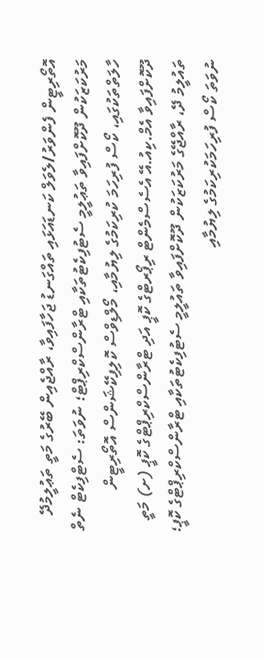އޮތޯރިޓީން ފެންވަރު/ލެވަލް ކަނޑައަޅައި ތައްގަނޑު ޖަހާފައިވާ، ރާއްޖެއިން ބޭރުގެ މަތީ ތަޢުލީމުދޭ މަރުކަޒަކުން ދޫކޮށްފައިވާ ތަޢުލީމީ ސެޓުފިކެޓުތަކާއި ޓްރާންސްކްރިޕްޓް؛ ނުވަތަ: ސެޓްފިކެޓް ނެތް ހާލަތްތަކުގައި، ކޯސް ފުރިހަމަ ކުރިކަމުގެ ލިޔުމާއި، މޯލްޑިވްސް ކޮލިފިކޭޝަންސް އޮތޯރިޓީން ދޫކޮށްފައިވާ އެމް.ކިއު.އޭ އެސެސްމެންޓް ރިޕޯރޓްގެ ކޮޕީ އަދި ޓްރާންސްކްރިޕްޓްގެ ކޮޕީ (ށ) މަތީ ތައުލީމު ދޭ، ރާއްޖޭގެ މަރުކަޒަކުން ދޫކޮށްފައިވާ ތައުލީމީ ސެޓުފިކެޓުތަކާއި ޓްރާންސްކްރިޕްޓްގެ ކޮޕީ؛ ނުވަތަ ކޯސް ފުރިހަމަކުރިކަމުގެ ލިޔުމާއި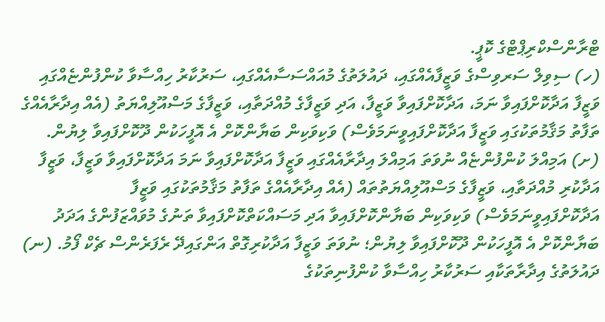ޓްރާންސްކްރިޕްޓްގެ ކޮޕީ.
(ހ) ސިވިލް ސަރވިސްގެ ވަޒީފާއެއްގައި، ދައުލަތުގެ މުއައްސަސާއެއްގައި، ސަރުކާރު ހިއްސާވާ ކުންފުންޏެއްގައި ވަޒީފާ އަދާކޮށްފައިވާ ނަމަ، އަދާކޮށްފައިވާ ވަޒީފާ، އަދި ވަޒީފާގެ މުއްދަތާއި، ވަޒީފާގެ މަސްއޫލިއްޔަތު (އެއް އިދާރާއެއްގެ ތަފާތު މަޤާމުތަކުގައި ވަޒީފާ އަދާކޮށްފައިވީނަމަވެސް) ވަކިވަކިން ބަޔާންކޮށް އެ އޮފީހަކުން ދޫކޮށްފައިވާ ލިޔުން. (ށ) އަމިއްލަ ކުންފުންޏެއް ނުވަތަ އަމިއްލަ އިދާރާއެއްގައި ވަޒީފާ އަދާކޮށްފައިވާ ނަމަ އަދާކޮށްފައިވާ ވަޒީފާ، ވަޒީފާ އަދާކުރި މުއްދަތާއި، ވަޒީފާގެ މަސްއޫލިއްޔަތުތައް (އެއް އިދާރާއެއްގެ ތަފާތު މަޤާމުތަކުގައި ވަޒީފާ އަދާކޮށްފައިވީނަމަވެސް) ވަކިވަކިން ބަޔާންކޮށްފައިވާ އަދި މަސައްކަތްކޮށްފައިވާ ތަނުގެ މުވައްޒަފުންގެ އަދަދު ބަޔާންކޮށް އެ އޮފީހަކުން ދޫކޮށްފައިވާ ލިޔުން؛ ނުވަތަ ވަޒީފާ އަދާކުރިގޮތް އަންގައިދޭ ރެފަރެންސް ޗެކް ފޯމު. (ނ) ދައުލަތުގެ އިދާރާތަކާއި ސަރުކާރު ހިއްސާވާ ކުންފުނިތަކުގެ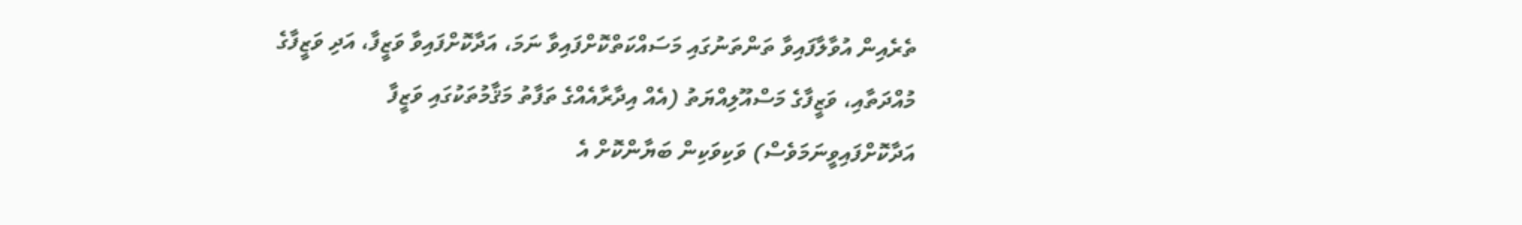ތެރެއިން އުވާލާފައިވާ ތަންތަނުގައި މަސައްކަތްކޮށްފައިވާ ނަމަ، އަދާކޮށްފައިވާ ވަޒީފާ، އަދި ވަޒީފާގެ މުއްދަތާއި، ވަޒީފާގެ މަސްއޫލިއްޔަތު (އެއް އިދާރާއެއްގެ ތަފާތު މަޤާމުތަކުގައި ވަޒީފާ އަދާކޮށްފައިވީނަމަވެސް) ވަކިވަކިން ބަޔާންކޮށް އެ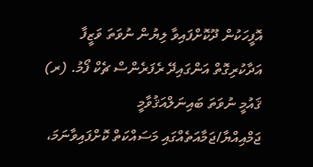އޮފީހަކުން ދޫކޮށްފައިވާ ލިޔުން ނުވަތަ ވަޒީފާ އަދާކުރިގޮތް އަންގައިދޭ ރެފަރެންސް ޗެކް ފޯމު. (ރ) ޤައުމީ ނުވަތަ ބައިނަލްއަޤުވާމީ ޖަމްއިއްޔާ/ޖަމާއަތެއްގައި މަސައްކަތް ކޮށްފައިވާނަމަ،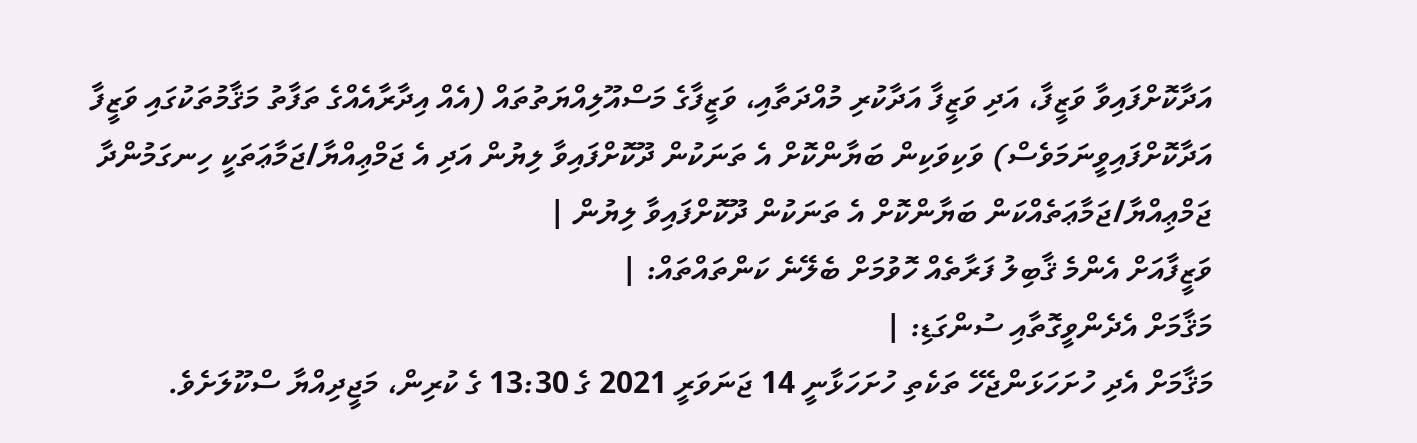އަދާކޮށްފައިވާ ވަޒީފާ، އަދި ވަޒީފާ އަދާކުރި މުއްދަތާއި، ވަޒީފާގެ މަސްއޫލިއްޔަތުތައް (އެއް އިދާރާއެއްގެ ތަފާތު މަޤާމުތަކުގައި ވަޒީފާ އަދާކޮށްފައިވީނަމަވެސް) ވަކިވަކިން ބަޔާންކޮށް އެ ތަނަކުން ދޫކޮށްފައިވާ ލިޔުން އަދި އެ ޖަމްޢިއްޔާ/ޖަމާޢަތަކީ ހިނގަމުންދާ ޖަމްޢިއްޔާ/ޖަމާޢަތެއްކަން ބަޔާންކޮށް އެ ތަނަކުން ދޫކޮށްފައިވާ ލިޔުން |
ވަޒީފާއަށް އެންމެ ޤާބިލު ފަރާތެއް ހޮވުމަށް ބެލޭނެ ކަންތައްތައް: |
މަޤާމަށް އެދެންވީގޮތާއި ސުންގަޑި: |
މަޤާމަށް އެދި ހުށަހަޅަންޖެހޭ ތަކެތި ހުށަހަޅާނީ 14 ޖަނަވަރީ 2021 ގެ 13:30 ގެ ކުރިން، މަޖީދިއްޔާ ސްކޫލަށެވެ.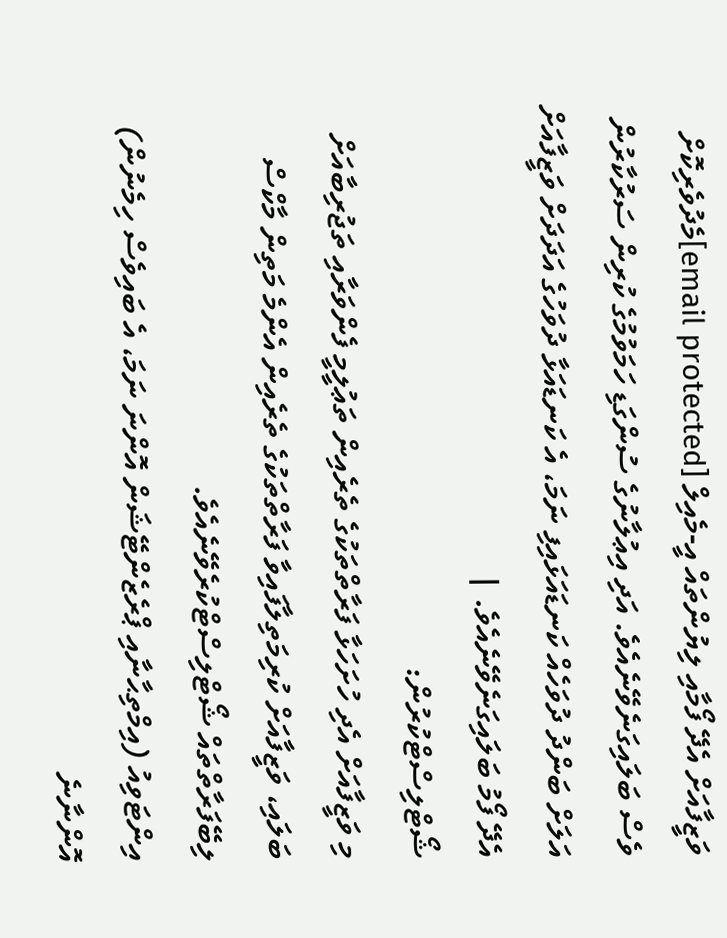ވަޒީފާއަށް އެދޭ ފޯމާއި ލިޔުންތައް އީ-މެއިލް [email protected]މެދުވެރިކޮށް ވެސް ބަލައިގަނެވޭނެއެވެ. އަދި އިޢުލާނުގެ ސުންގަޑި ހަމަވުމުގެ ކުރިން ސަރުކާރުން އަލަށް ބަންދު ދުވަހެއް ކަނޑައަޅައިފި ނަމަ، އެ ކަނޑައަޅާ ދުވަހުގެ އަދަދަށް ވަޒީފާއަށް އެދޭ ފޯމު ބަލައިގަނެވޭނެއެވެ. |
ޝޯޓްލިސްޓްކުރުން:
މި ވަޒީފާއަށް އެދި ހުށަހަޅާ ފަރާތްތަކުގެ ތެރެއިން ތަޢުލީމީ ފެންވަރާއި ތަޖުރިބާއަށް ބަލައި، ވަޒީފާއަށް ކުރިމަތިލާފައިވާ ފަރާތްތަކުގެ ތެރެއިން އެންމެ މަތިން މާކްސް ލިބޭފަރާތްތައް ޝޯޓްލިސްޓްކުރެވޭނެއެވެ.
އިންޓަވިއު (އިމްތިޙާނާއި ޕްރެޒެންޓޭޝަން އޮންނަ ނަމަ، އެ ބައިވެސް ހިމެނުން) އޮންނާނެ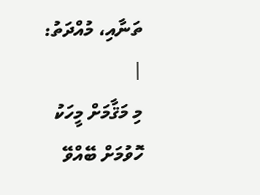ތަނާއި، މުއްދަތު: |
މި މަޤާމަށް މީހަކު ހޮވުމަށް ބޭއްވޭ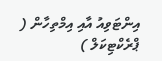އިންޓަވިއު އާއި އިމްތިހާން ( ޕްރެކްޓިކަލް )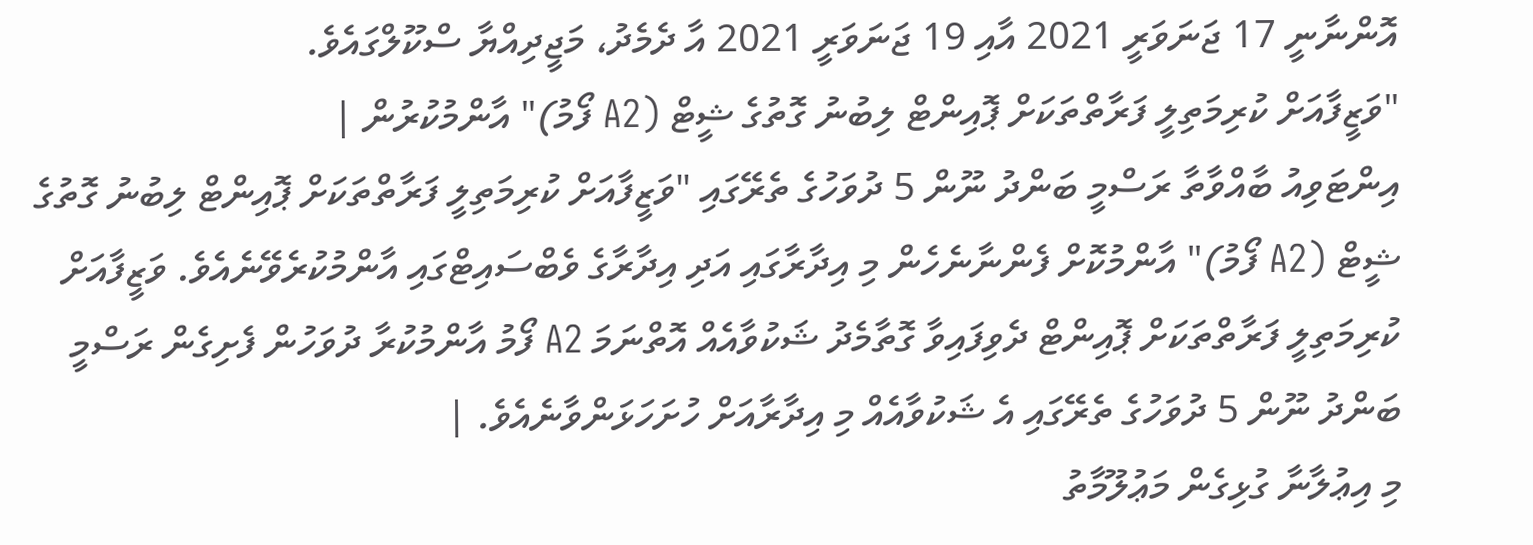އޮންނާނީ 17 ޖަނަވަރީ 2021 އާއި 19 ޖަނަވަރީ 2021 އާ ދެމެދު، މަޖީދިއްޔާ ސްކޫލްގައެވެ.
"ވަޒީފާއަށް ކުރިމަތިލީ ފަރާތްތަކަށް ޕޮއިންޓް ލިބުނު ގޮތުގެ ޝީޓް (A2 ފޯމު)" އާންމުކުރުން |
އިންޓަވިއު ބާއްވާތާ ރަސްމީ ބަންދު ނޫން 5 ދުވަހުގެ ތެރޭގައި "ވަޒީފާއަށް ކުރިމަތިލީ ފަރާތްތަކަށް ޕޮއިންޓް ލިބުނު ގޮތުގެ ޝީޓް (A2 ފޯމު)" އާންމުކޮށް ފެންނާނެހެން މި އިދާރާގައި އަދި އިދާރާގެ ވެބްސައިޓްގައި އާންމުކުރެވޭނެއެވެ. ވަޒީފާއަށް ކުރިމަތިލީ ފަރާތްތަކަށް ޕޮއިންޓް ދެވިފައިވާ ގޮތާމެދު ޝަކުވާއެއް އޮތްނަމަ A2 ފޯމު އާންމުކުރާ ދުވަހުން ފެށިގެން ރަސްމީ ބަންދު ނޫން 5 ދުވަހުގެ ތެރޭގައި އެ ޝަކުވާއެއް މި އިދާރާއަށް ހުށަހަޅަންވާނެއެވެ. |
މި އިޢުލާނާ ގުޅިގެން މަޢުލޫމާތު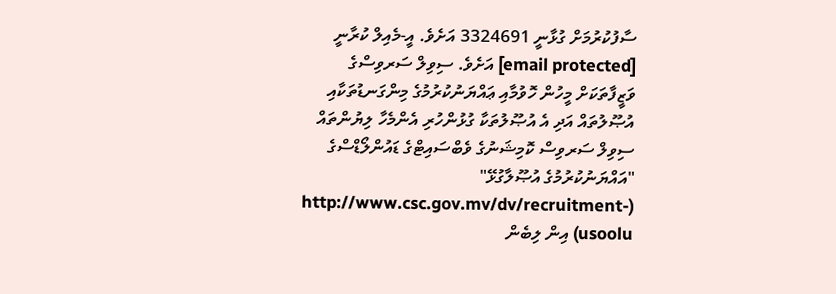ސާފުކުރުމަށް ގުޅާނީ 3324691 އަށެވެ. އީ-މެއިލް ކުރާނީ [email protected] އަށެވެ. ސިވިލް ސަރވިސްގެ ވަޒީފާތަކަށް މީހުން ހޮވުމާއި ޢައްޔަނުކުރުމުގެ މިންގަނޑުތަކާއި އުޞޫލުތައް އަދި އެ އުޞޫލުތަކާ ގުޅުންހުރި އެންމެހާ ލިޔުންތައް ސިވިލް ސަރވިސް ކޮމިޝަނުގެ ވެބްސައިޓްގެ ޑައުންލޯޑްސްގެ "އައްޔަނުކުރުމުގެ އުޞޫލާގުޅޭ" (http://www.csc.gov.mv/dv/recruitment-usoolu) އިން ލިބެން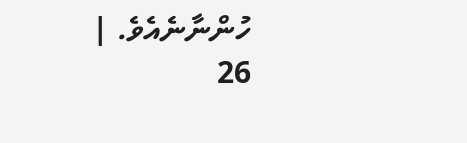ހުންނާނެއެވެ. |
26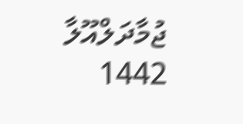ޖުމާދަލްއޫލާ 1442